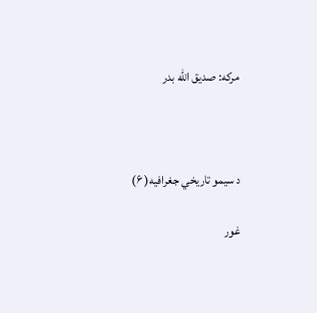مركه: صديق الله بدر



د سيمو تاريخي جغرافيه( ۶)

غور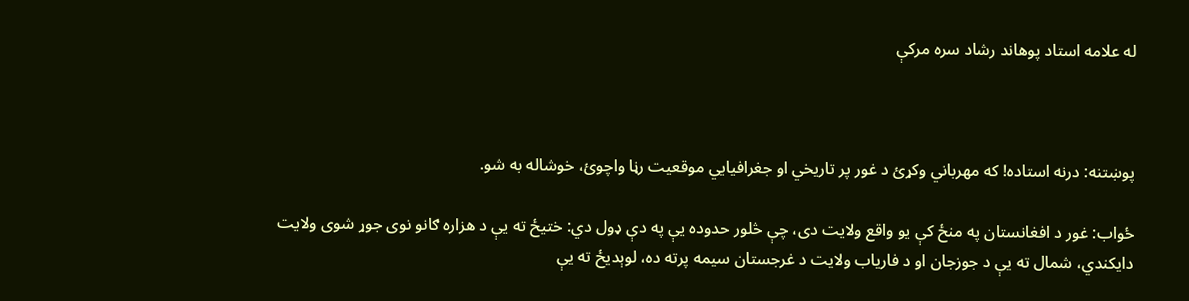له علامه استاد پوهاند رشاد سره مركې



پوښتنه: درنه استاده! كه مهرباني وكړئ د غور پر تاريخي او جغرافيايي موقعيت رڼا واچوئ، خوشاله به شو.

ځواب: غور د افغانستان په منځ كې يو واقع ولايت دى، چې څلور حدوده يې په دې ډول دي: ختيځ ته يې د هزاره ګانو نوى جوړ شوى ولايت دايكندي، شمال ته يې د جوزجان او د فارياب ولايت د غرجستان سيمه پرته ده، لوېديځ ته يې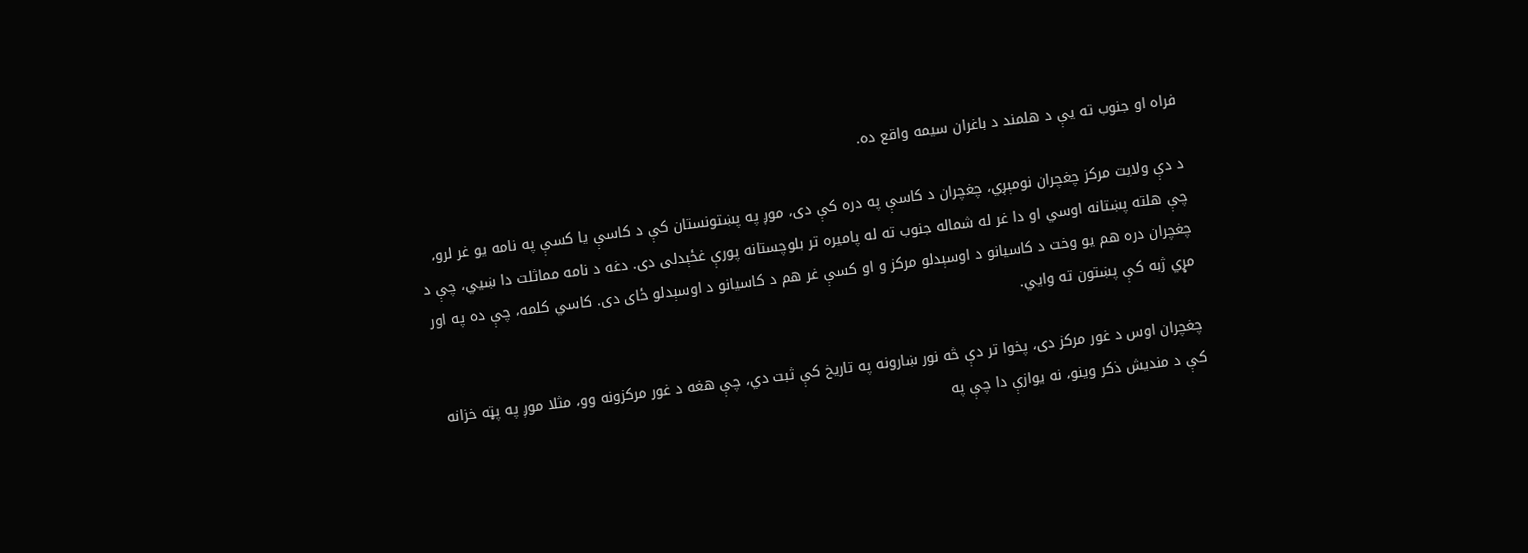فراه او جنوب ته يې د هلمند د باغران سيمه واقع ده.

د دې ولايت مركز چغچران نومېږي، چغچران د كاسې په دره كې دى، موږ په پښتونستان كې د كاسې يا كسې په نامه يو غر لرو، چې هلته پښتانه اوسي او دا غر له شماله جنوب ته له پاميره تر بلوچستانه پورې غځېدلى دى. دغه د نامه مماثلت دا ښيي، چې د چغچران دره هم يو وخت د كاسيانو د اوسېدلو مركز و او كسې غر هم د كاسيانو د اوسېدلو ځاى دى. كاسي كلمه، چې ده په اور مړي ژبه كې پښتون ته وايي.

چغچران اوس د غور مركز دى، پخوا تر دې څه نور ښارونه په تاريخ كې ثبت دي، چې هغه د غور مركزونه وو، مثلا موږ په پټه خزانه كې د منديش ذكر وينو، نه يوازې دا چې په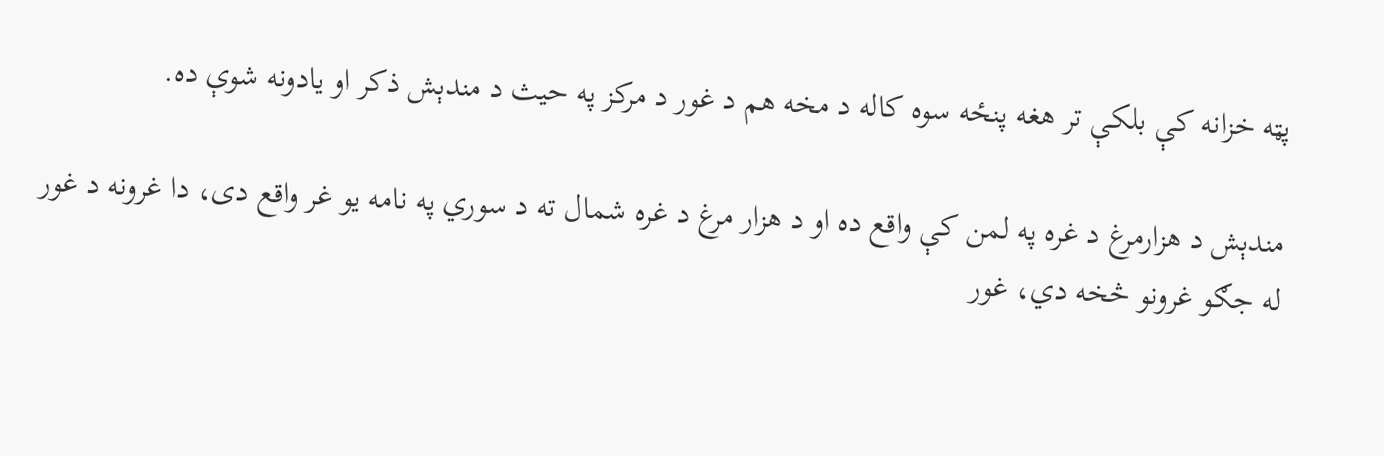پټه خزانه كې بلكې تر هغه پنځه سوه كاله د مخه هم د غور د مركز په حيث د مندېش ذكر او يادونه شوې ده.

مندېش د هزارمرغ د غره په لمن كې واقع ده او د هزار مرغ د غره شمال ته د سوري په نامه يو غر واقع دى، دا غرونه د غور له جګو غرونو څخه دي، غور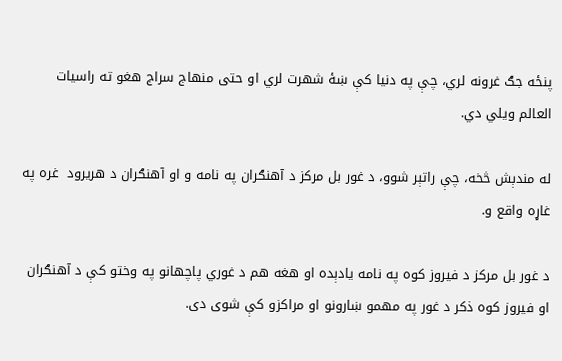پنځه جګ غرونه لري، چې په دنيا كې ښۀ شهرت لري او حتى منهاج سراج هغو ته راسيات العالم ويلي دي.

له مندېش څخه، چې راتېر شوو، د غور بل مركز د آهنګران په نامه و او آهنګران د هريرود  غره په غاړه واقع و.

د غور بل مركز د فيروز كوه په نامه يادېده او هغه هم د غوري پاچهانو په وختو كې د آهنګران او فيروز كوه ذكر د غور په مهمو ښارونو او مراكزو كې شوى دى.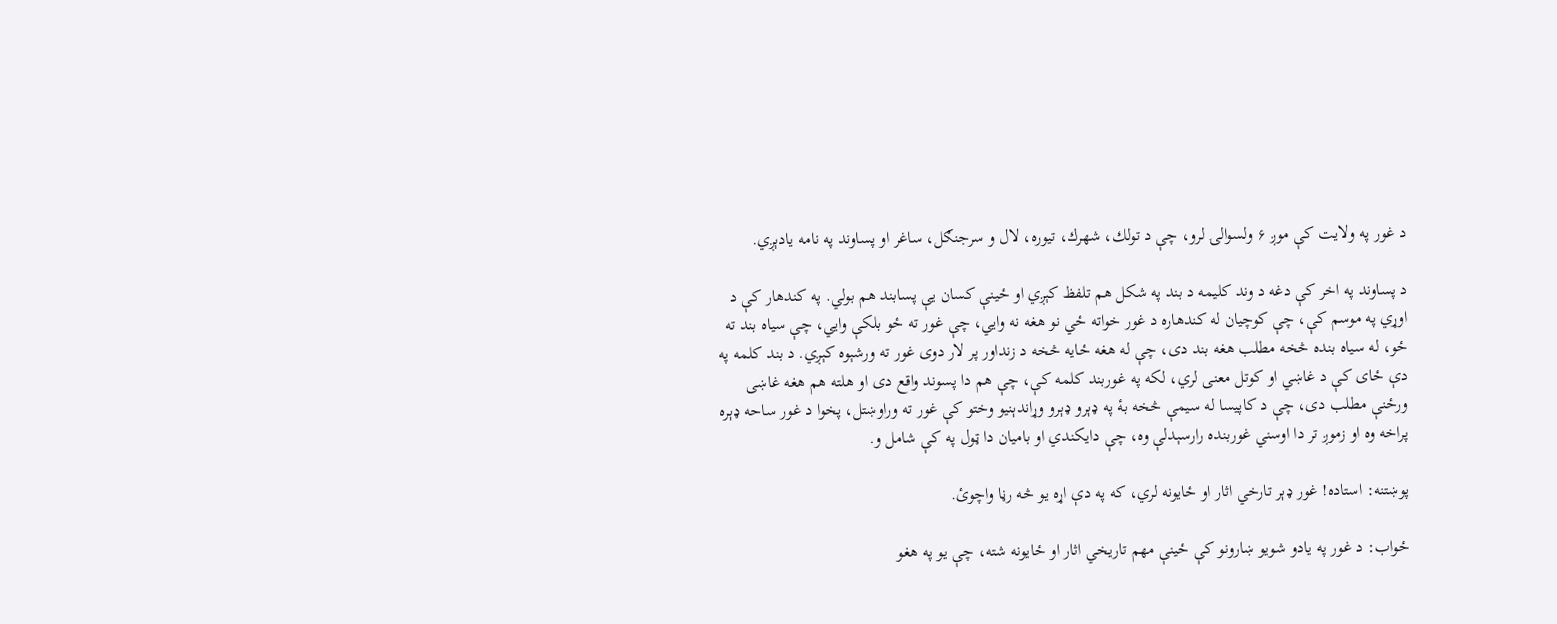د غور په ولايت كې موږ ۶ ولسوالۍ لرو، چې د تولك، شهرك، تيوره، لال و سرجنګل، ساغر او پساوند په نامه يادېږي.

د پساوند په اخر كې دغه د وند كليمه د بند په شكل هم تلفظ كېږي او ځينې كسان يې پسابند هم بولي. په كندهار كې د اوړي په موسم كې، چې كوچيان له كندهاره د غور خواته ځي نو هغه نه وايي، چې غور ته ځو بلكې وايي، چې سياه بند ته ځو، له سياه بنده څخه مطلب هغه بند دى، چې له هغه ځايه څخه د زنداور پر لار دوى غور ته ورشېوه كېږي. د بند كلمه په دې ځاى كې د غاښي او كوتل معنى لري، لكه په غوربند كلمه كې، چې هم دا پسوند واقع دى او هلته هم هغه غاښى ورځنې مطلب دى، چې د كاپيسا له سيمې څخه بۀ په ډېرو ډېرو وړاندېنيو وختو كې غور ته وراوښتل، پخوا د غور ساحه ډېره پراخه وه او زموږ تر دا اوسني غوربنده رارسېدلې وه، چې دايكندي او باميان دا ټول په كې شامل و.

پوښتنه: استاده! غور ډېر تارخي اثار او ځايونه لري، كه په دې اړه يو څه رڼا واچوئ.

ځواب: د غور په يادو شويو ښارونو كې ځينې مهم تاريخي اثار او ځايونه شته، چې يو په هغو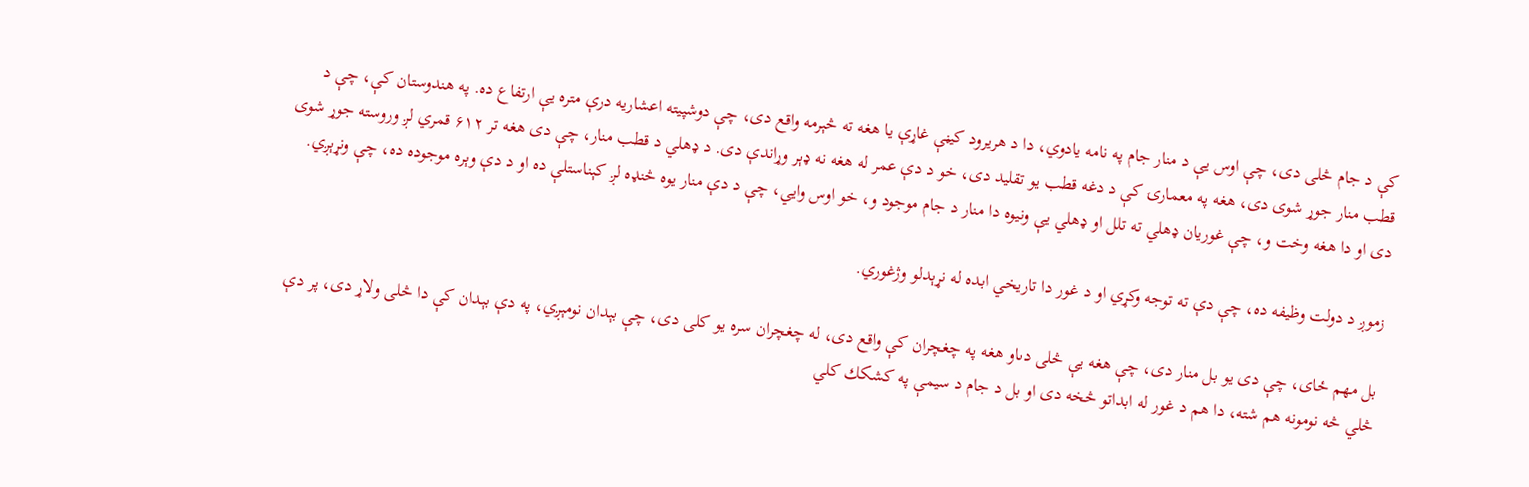كې د جام څلى دى، چې اوس يې د منار جام په نامه يادوي، دا د هريرود كيڼې غاړې يا هغه ته څېرمه واقع دى، چې دوشپيته اعشاريه درې متره يې ارتفاع ده. په هندوستان كې، چې د قطب منار جوړ شوى دى، هغه په معمارۍ كې د دغه قطب يو تقليد دى، خو د دې عمر له هغه نه ډېر وړاندې دى. د ډهلي د قطب منار، چې دى هغه تر ۶۱۲ قمري لږ وروسته جوړ شوى دى او دا هغه وخت و، چې غوريان ډهلي ته تلل او ډهلي يې ونيوه دا منار د جام موجود و، خو اوس وايي، چې د دې منار يوه څنډه لږ كېناستلې ده او د دې وېره موجوده ده، چې ونړېږي.

زموږ د دولت وظيفه ده، چې دې ته توجه وكړي او د غور دا تاريخي ابده له نړېدلو وژغوري.

بل مهم ځاى، چې دى يو بل منار دى، چې هغه يې څلى دىاو هغه په چغچران كې واقع دى، له چغچران سره يو كلى دى، چې بېدان نومېږي، په دې بېدان كې دا څلى ولاړ دى، پر دې څلي څه نومونه هم شته، دا هم د غور له ابداتو څخه دى او بل د جام د سيمې په كشكك كلي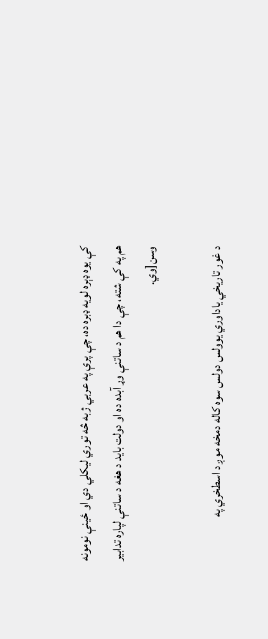كې يوه ډېره لويه ډبره ده، چې پرې په عربي ژبه څه توري ليكلي دي او ځينې نومونه هم په كې شته، چې دا هم د ساتنې وړ آبده ده او دولت بايد د هغه د ساتنې لپاره تدابير وسن[وي.

د غور تاريخي ياداوري يوولس دولس سوه كاله دمخه موږ د اسطخري په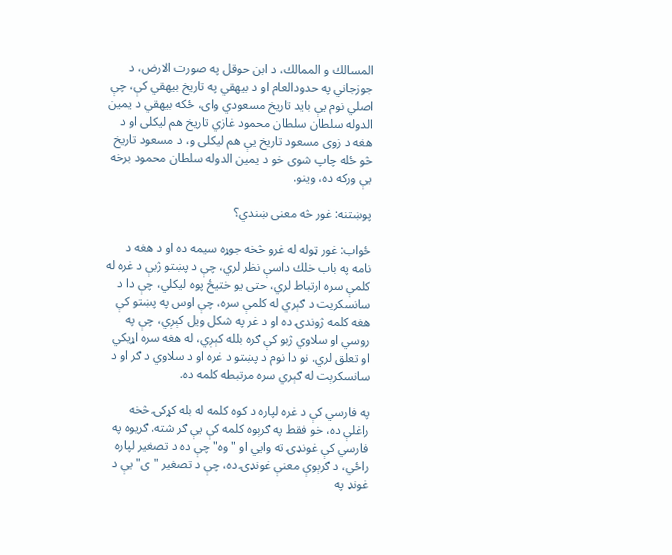المسالك و الممالك، د ابن حوقل په صورت الارض، د جوزجاني په حدودالعام او د بيهقي په تاريخ بيهقي كې، چې اصلي نوم يې بايد تاريخ مسعودي واى، ځكه بيهقي د يمين الدوله سلطان سلطان محمود غازي تاريخ هم ليكلى او د هغه د زوى مسعود تاريخ يې هم ليكلى و، د مسعود تاريخ څو ځله چاپ شوى خو د يمين الدوله سلطان محمود برخه يې وركه ده، وينو.

پوښتنه: غور څه معنى ښندي؟

ځواب: غور ټوله له غرو څخه جوړه سيمه ده او د هغه د نامه په باب خلك داسې نظر لري، چې د پښتو ژبې د غره له كلمې سره ارتباط لري، حتى يو ختيځ پوه ليكلي، چې دا د سانسكريت د ګېري له كلمې سره، چې اوس په پښتو كې هغه كلمه ژوندۍ ده او د غر په شكل ويل كېږي، چې په روسي او سلاوي ژبو كې ګره بلله كېږي، له هغه سره اړيكي او تعلق لري. نو دا نوم د پښتو د غره او د سلاوي د ګر او د سانسكرېت له ګېري سره مرتبطه كلمه ده.

په فارسي كې د غره لپاره د كوه كلمه له بله كړكۍ څخه راغلې ده، خو فقط په ګرېوه كلمه كې يې ګر شته. ګريوه په فارسي كې غونډۍ ته وايي او "وه" چې ده د تصغير لپاره راځي، د ګرېوې معنې غونډۍ ده، چې د تصغير " ى" يې د غونډ په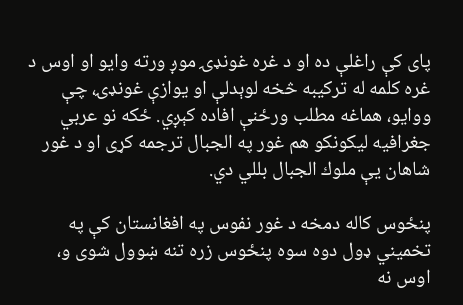پاى كې راغلې ده او د غره غونډۍ موږ ورته وايو او اوس د غره كلمه له تركيبه څخه لوېدلې او يوازې غونډۍ، چې ووايو، هماغه مطلب ورځنې افاده كېږي. ځكه نو عربي جغرافيه ليكونكو هم غور په الجبال ترجمه كړى او د غور شاهان يې ملوك الجبال بللي دي.

پنځوس كاله دمخه د غور نفوس په افغانستان كې په تخميني ډول دوه سوه پنځوس زره تنه ښوول شوى و، اوس نه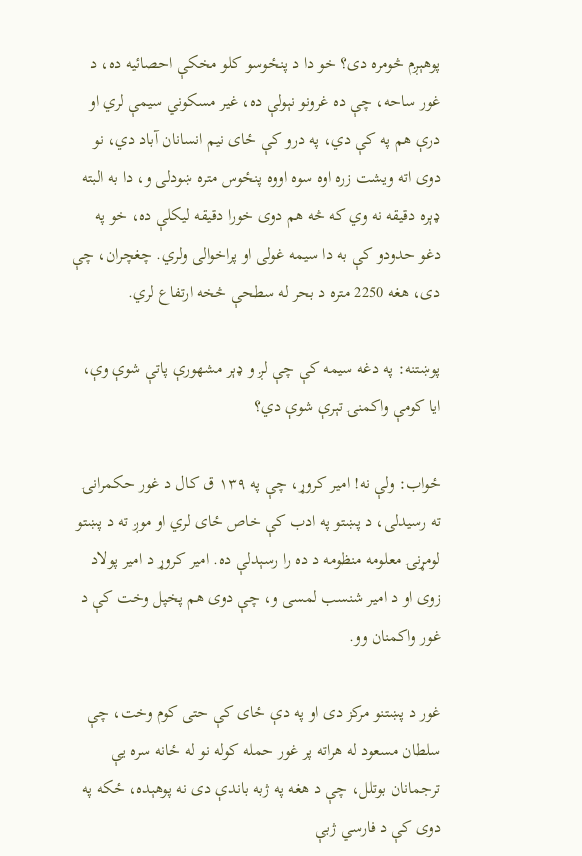پوهېږم څومره دى؟ خو دا د پنځوسو كلو مخكې احصائيه ده، د غور ساحه، چې ده غرونو نېولې ده، غير مسكوني سيمې لري او درې هم په كې دي، په درو كې ځاى نيم انسانان آباد دي، نو دوى اته ويشت زره اوه سوه اووه پنځوس متره ښودلى و، دا به البته ډېره دقيقه نه وي كه څه هم دوى خورا دقيقه ليكلې ده، خو په دغو حدودو كې به دا سيمه غولى او پراخوالى ولري. چغچران، چې دى، هغه 2250 متره د بحر له سطحې څخه ارتفاع لري.

پوښتنه: په دغه سيمه كې چې لږ و ډېر مشهورې پاتې شوې وې، ايا كومې واكمنۍ تېرې شوې دي؟

ځواب: ولې نه! امير كروړ، چې په ۱۳۹ ق كال د غور حكمرانۍ ته رسيدلى، د پښتو په ادب كې خاص ځاى لري او موږ ته د پښتو لومړنۍ معلومه منظومه د ده را رسېدلې ده. امير كروړ د امير پولاد زوى او د امير شنسب لمسى و، چې دوى هم پخپل وخت كې د غور واكمنان وو.

غور د پښتنو مركز دى او په دې ځاى كې حتى كوم وخت، چې سلطان مسعود له هراته پر غور حمله كوله نو له ځانه سره يې ترجمانان بوتلل، چې د هغه په ژبه باندې دى نه پوهېده، ځكه په دوى كې د فارسي ژبې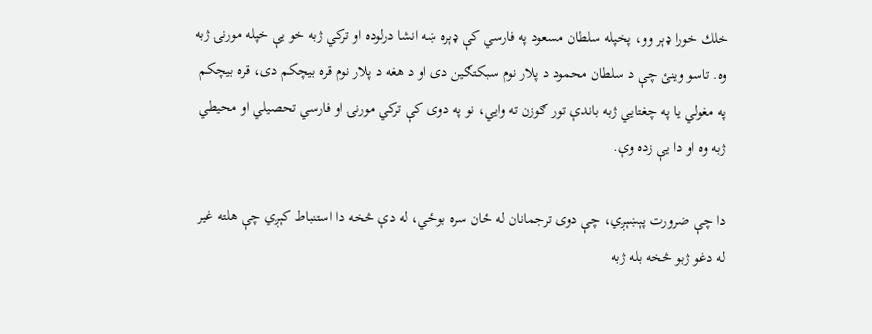خلك خورا ډېر وو، پخپله سلطان مسعود په فارسي كې ډېره ښه انشا درلوده او تركي ژبه خو يې خپله مورنۍ ژبه وه. تاسو وينئ چې د سلطان محمود د پلار نوم سبكتګين دى او د هغه د پلار نوم قره بيچكم دى، قره بيچكم په مغولي يا په چغتايي ژبه باندې تور ګوزن ته وايي، نو په دوى كې تركي مورنۍ او فارسي تحصيلي او محيطي ژبه وه او دا يې زده وې.

دا چې ضرورت پېښېږي، چې دوى ترجمانان له ځان سره بوځي، له دې څخه دا استنباط كېږي چې هلته غير له دغو ژبو څخه بله ژبه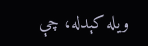ويله كېدله، چې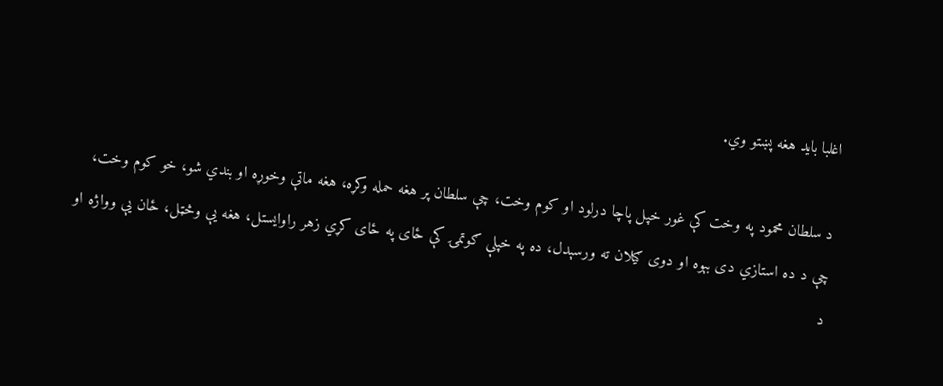اغلبا بايد هغه پښتو وي.

د سلطان محمود په وخت كې غور خپل پاچا درلود او كوم وخت، چې سلطان پر هغه حمله وكړه، هغه ماتې وخوړه او بندي شو، خو كوم وخت، چې د ده استازي دى بېوه او دوى ګيلان ته ورسېدل، ده په خپلې ګوتمۍ كې ځاى په ځاى كړي زهر راوايستل، هغه يې وڅټل، ځان يې وواژه او د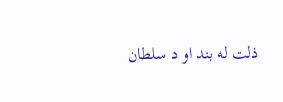ذلت له بند او د سلطان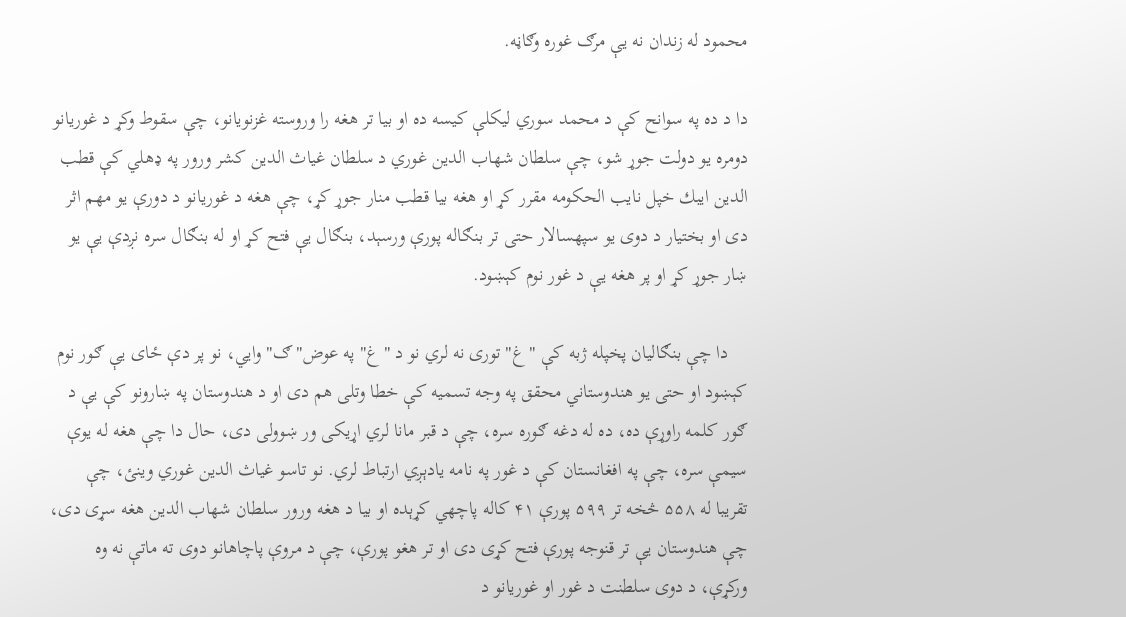محمود له زندان نه يې مرګ غوره وګاڼه.

دا د ده په سوانح كې د محمد سوري ليكلې كيسه ده او بيا تر هغه را وروسته غزنويانو، چې سقوط وكړ د غوريانو دومره يو دولت جوړ شو، چې سلطان شهاب الدين غوري د سلطان غياث الدين كشر ورور په ډهلي كې قطب الدين ايبك خپل نايب الحكومه مقرر كړ او هغه بيا قطب منار جوړ كړ، چې هغه د غوريانو د دورې يو مهم اثر دى او بختيار د دوى يو سپهسالار حتى تر بنګاله پورې ورسېد، بنګال يې فتح كړ او له بنګال سره نږدې يې يو ښار جوړ كړ او پر هغه يې د غور نوم كېښود.

    دا چې بنګاليان پخپله ژبه كې "غ" تورى نه لري نو د "غ" په عوض"ګ" وايي، نو پر دې ځاى يې ګور نوم كېښود او حتى يو هندوستاني محقق په وجه تسميه كې خطا وتلى هم دى او د هندوستان په ښارونو كې يې د ګور كلمه راوړې ده، ده له دغه ګوره سره، چې د قبر مانا لري اړيكى ور ښوولى دى، حال دا چې هغه له يوې سيمې سره، چې په افغانستان كې د غور په نامه يادېږي ارتباط لري. نو تاسو غياث الدين غوري وينئ، چې تقريبا له ۵۵۸ څخه تر ۵۹۹ پورې ۴۱ كاله پاچهي كړېده او بيا د هغه ورور سلطان شهاب الدين هغه سړى دى، چې هندوستان يې تر قنوجه پورې فتح كړى دى او تر هغو پورې، چې د مروې پاچاهانو دوى ته ماتې نه وه وركړې، د دوى سلطنت د غور او غوريانو د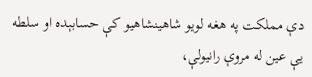دې مملكت په هغه لويو شاهينشاهيو كې حسابېده او سلطه يې عين له مروې رانيولې،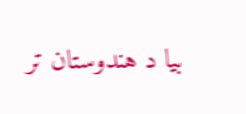بيا د هندوستان تر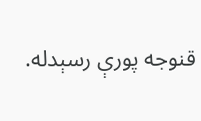قنوجه پورې رسېدله.